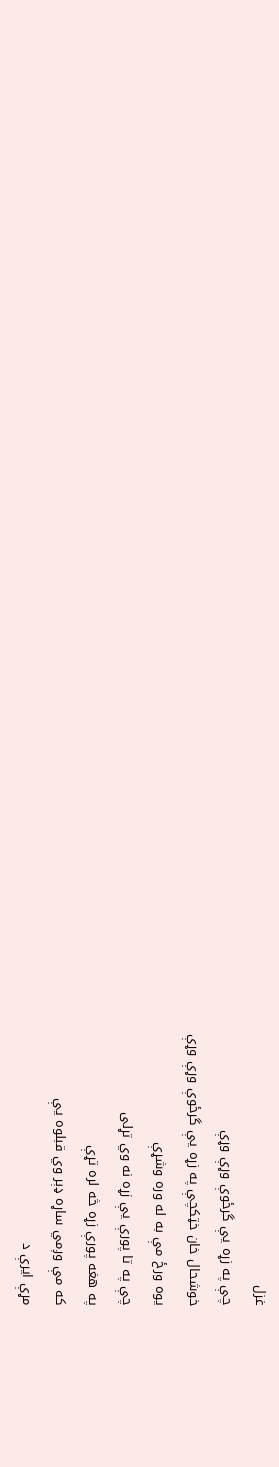غزل
چې په زړه يې گرځوې وړې وړې
خوشحال خان خټکچې په زړه يې گرځوې وړې وړې
يوه ورځ مې به له وره وشړې
چې په تا پورې يې زړه نه وي تړلی
په هغه پورې زړه څه لره تړې
که مې وږمي ساړه ډېر وي قبلوه يې
مړې ايرې د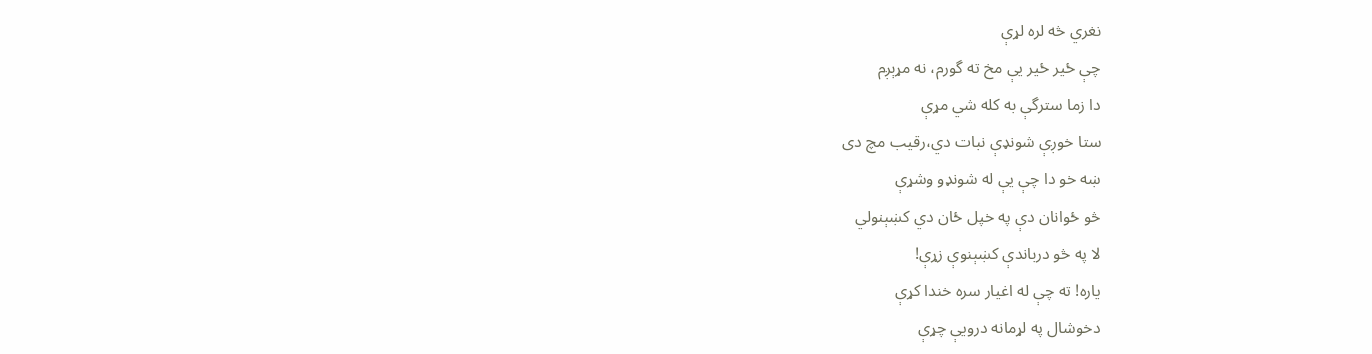نغري څه لره لړې
چې ځير ځير يې مخ ته گورم، نه مړېږم
دا زما سترگې به کله شي مړې
ستا خوږې شونډې نبات دي،رقيب مچ دی
ښه خو دا چې يې له شونډو وشړې
څو ځوانان دې په خپل ځان دي کښېنولي
لا په څو درباندې کښېنوې زړې!
ياره! ته چې له اغيار سره خندا کړې
دخوشال په لړمانه درويې چړې